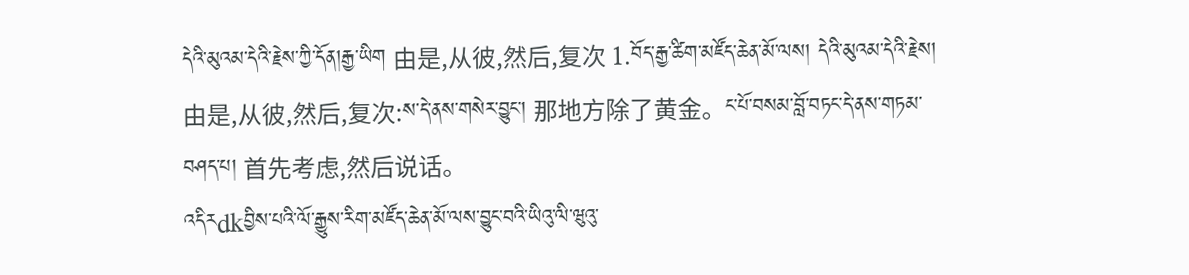དེའི་མུའམ་དེའི་རྗེས་ཀྱི་དོན།རྒྱ་ཡིག 由是,从彼,然后,复次 1.བོད་རྒྱ་ཚིག་མཛོད་ཆེན་མོ་ལས། དེའི་མུའམ་དེའི་རྗེས། 由是,从彼,然后,复次:ས་དེ་ནས་གསེར་བྱུང་། 那地方除了黄金。ང་པོ་བསམ་བློ་བཏང་དེ་ནས་གཏམ་བཤད་པ། 首先考虑,然后说话。
འདིརdkབྱིས་པའི་ལོ་རྒྱུས་རིག་མཛོད་ཆེན་མོ་ལས་བྱུང་བའི་ཡིའུ་ལི་ཝུའུ་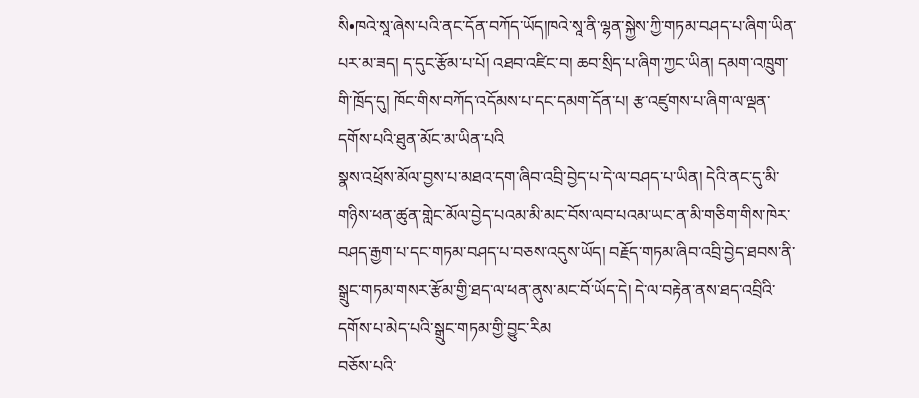སི•ཁའེ་སཱ་ཞེས་པའི་ནང་དོན་བཀོད་ཡོད།ཁའེ་སཱ་ནི་ལྷན་སྐྱེས་ཀྱི་གཏམ་བཤད་པ་ཞིག་ཡིན་པར་མ་ཟད། ད་དུང་རྩོམ་པ་པོ། འཐབ་འཛིང་བ། ཆབ་སྲིད་པ་ཞིག་ཀྱང་ཡིན། དམག་འཁྲུག་གི་ཁྲོད་དུ། ཁོང་གིས་བཀོད་འདོམས་པ་དང་དམག་དོན་པ། རྩ་འཛུགས་པ་ཞིག་ལ་ལྡན་དགོས་པའི་ཐུན་མོང་མ་ཡིན་པའི
སྣས་འཕྲོས་མོལ་བྱས་པ་མཐའ་དག་ཞིབ་འབྲི་བྱེད་པ་དེ་ལ་བཤད་པ་ཡིན། དེའི་ནང་དུ་མི་གཉིས་ཕན་ཚུན་གླེང་མོལ་བྱེད་པའམ་མི་མང་བོས་ལབ་པའམ་ཡང་ན་མི་གཅིག་གིས་ཁེར་བཤད་རྒྱག་པ་དང་གཏམ་བཤད་པ་བཅས་འདུས་ཡོད། བརྗོད་གཏམ་ཞིབ་འབྲི་བྱེད་ཐབས་ནི་སྒྲུང་གཏམ་གསར་རྩོམ་གྱི་ཐད་ལ་ཕན་ནུས་མང་བོ་ཡོད་དེ། དེ་ལ་བརྟེན་ནས་ཐད་འབྲིའི་དགོས་པ་མེད་པའི་སྒྲུང་གཏམ་གྱི་བྱུང་རིམ
བཅོས་པའི་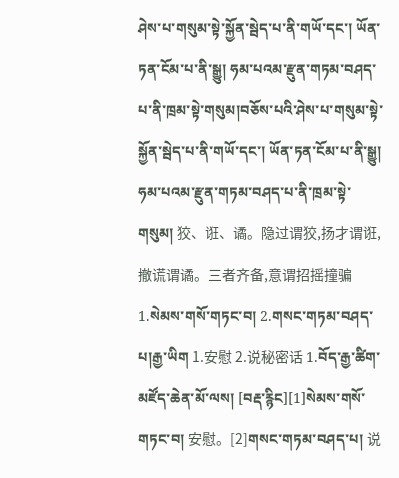ཤེས་པ་གསུམ་སྟེ་སྐྱོན་སྦེད་པ་ནི་གཡོ་དང་། ཡོན་ཏན་ངོམ་པ་ནི་སྒྱུ། ཧམ་པའམ་རྫུན་གཏམ་བཤད་པ་ནི་ཁྲམ་སྟེ་གསུམ།བཅོས་པའི་ཤེས་པ་གསུམ་སྟེ་སྐྱོན་སྦེད་པ་ནི་གཡོ་དང་། ཡོན་ཏན་ངོམ་པ་ནི་སྒྱུ། ཧམ་པའམ་རྫུན་གཏམ་བཤད་པ་ནི་ཁྲམ་སྟེ་གསུམ། 狡、诳、谲。隐过谓狡,扬才谓诳,撤谎谓谲。三者齐备,意谓招摇撞骗
1.སེམས་གསོ་གཏང་བ། 2.གསང་གཏམ་བཤད་པ།རྒྱ་ཡིག 1.安慰 2.说秘密话 1.བོད་རྒྱ་ཚིག་མཛོད་ཆེན་མོ་ལས། [བརྡ་རྙིང][1]སེམས་གསོ་གཏང་བ། 安慰。[2]གསང་གཏམ་བཤད་པ། 说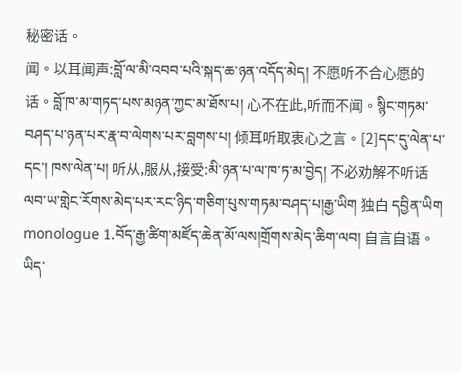秘密话。
闻。以耳闻声:བློ་ལ་མི་འབབ་པའི་སྐད་ཆ་ཉན་འདོད་མེད། 不愿听不合心愿的话。བློ་ཁ་མ་གཏད་པས་མཉན་ཀྱང་མ་ཐོས་པ། 心不在此,听而不闻。སྙིང་གཏམ་བཤད་པ་ཉན་པར་རྣ་བ་ལེགས་པར་བླགས་པ། 倾耳听取衷心之言。[2]དང་དུ་ལེན་པ་དང་། ཁས་ལེན་པ། 听从,服从,接受:མི་ཉན་པ་ལ་ཁ་ཏ་མ་བྱེད། 不必劝解不听话
ལབ་ཡ་གླེང་རོགས་མེད་པར་རང་ཉིད་གཅིག་པུས་གཏམ་བཤད་པ།རྒྱ་ཡིག 独白 དབྱིན་ཡིག monologue 1.བོད་རྒྱ་ཚིག་མཛོད་ཆེན་མོ་ལས།གྲོགས་མེད་ཆིག་ལབ། 自言自语。
ཡིད་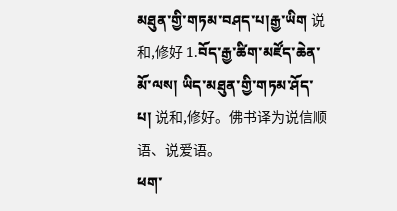མཐུན་གྱི་གཏམ་བཤད་པ།རྒྱ་ཡིག 说和,修好 1.བོད་རྒྱ་ཚིག་མཛོད་ཆེན་མོ་ལས། ཡིད་མཐུན་གྱི་གཏམ་ཤོད་པ། 说和,修好。佛书译为说信顺语、说爱语。
ཕག་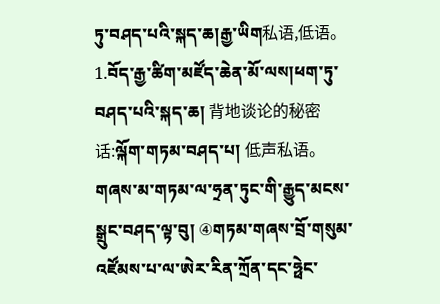ཏུ་བཤད་པའི་སྐད་ཆ།རྒྱ་ཡིག私语,低语。 1.བོད་རྒྱ་ཚིག་མཛོད་ཆེན་མོ་ལས།ཕག་ཏུ་བཤད་པའི་སྐད་ཆ། 背地谈论的秘密话:ལྐོག་གཏམ་བཤད་པ། 低声私语。
གཞས་མ་གཏམ་ལ་ཧྲན་ཏུང་གི་རྒྱུད་མངས་སྒྲུང་བཤད་ལྟ་བུ། ④གཏམ་གཞས་བྲོ་གསུམ་འཛོམས་པ་ལ་ཨེར་རིན་ཀྲོན་དང་ཧྥེང་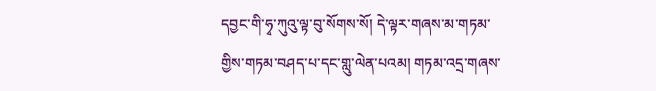དབྱང་གི་ཧྭ་ཀུའུ་ལྟ་བུ་སོགས་སོ། དེ་ལྟར་གཞས་མ་གཏམ་གྱིས་གཏམ་བཤད་པ་དང་གླུ་ལེན་པའམ། གཏམ་འདྲ་གཞས་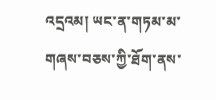འདྲའམ། ཡང་ན་གཏམ་མ་གཞས་བཅས་ཀྱི་ཐོག་ནས་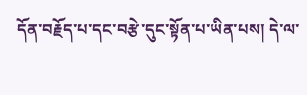དོན་བརྗོད་པ་དང་བརྩེ་དུང་སྟོན་པ་ཡིན་པས། དེ་ལ་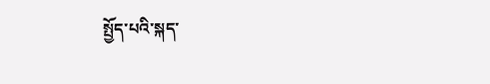སྤྱོད་པའི་སྐད་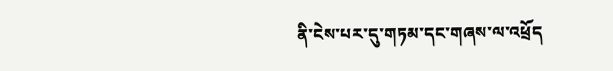ནི་ངེས་པར་དུ་གཏམ་དང་གཞས་ལ་འཕྲོད